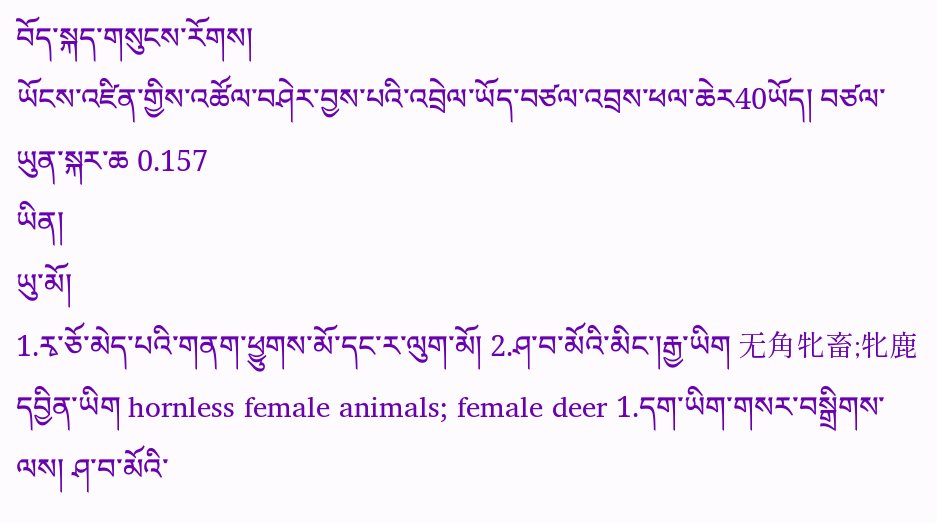བོད་སྐད་གསུངས་རོགས།
ཡོངས་འཛིན་གྱིས་འཚོལ་བཤེར་བྱས་པའི་འབྲེལ་ཡོད་བཙལ་འབྲས་ཕལ་ཆེར40ཡོད། བཙལ་ཡུན་སྐར་ཆ 0.157
ཡིན།
ཡུ་མོ།
1.རྭ་ཅོ་མེད་པའི་གནག་ཕྱུགས་མོ་དང་ར་ལུག་མོ། 2.ཤ་བ་མོའི་མིང་།རྒྱ་ཡིག 无角牝畜;牝鹿 དབྱིན་ཡིག hornless female animals; female deer 1.དག་ཡིག་གསར་བསྒྲིགས་ལས། ཤ་བ་མོའི་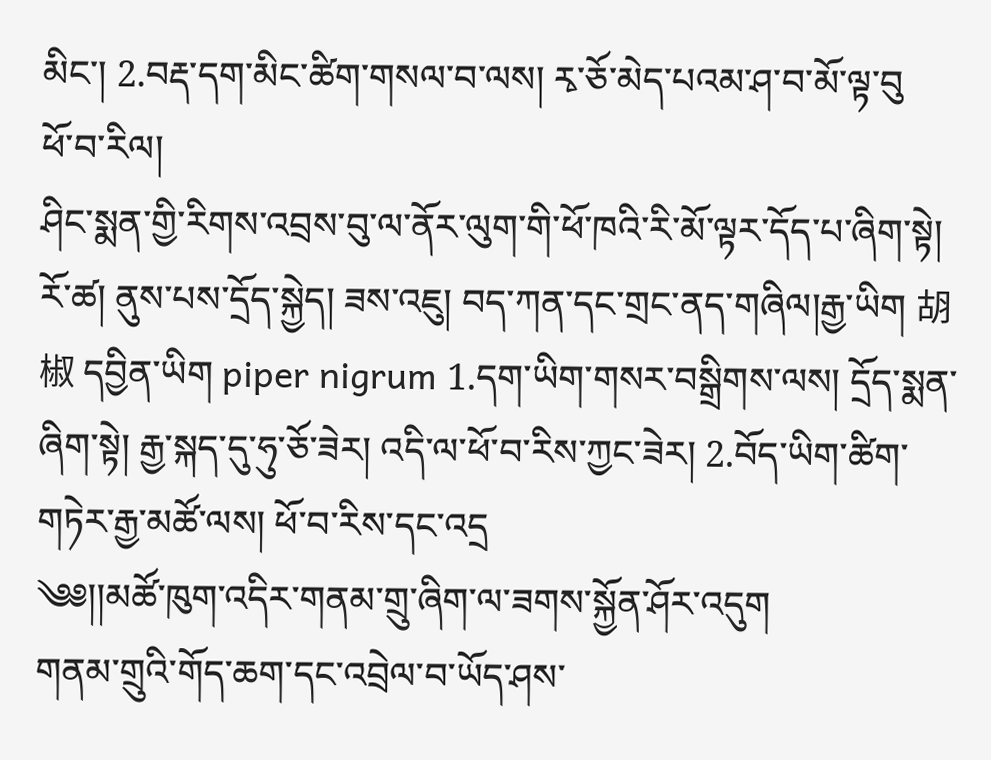མིང་། 2.བརྡ་དག་མིང་ཚིག་གསལ་བ་ལས། རྭ་ཅོ་མེད་པའམ་ཤ་བ་མོ་ལྟ་བུ
ཕོ་བ་རིལ།
ཤིང་སྨན་གྱི་རིགས་འབྲས་བུ་ལ་ནོར་ལུག་གི་ཕོ་ཁའི་རི་མོ་ལྟར་དོད་པ་ཞིག་སྟེ། རོ་ཚ། ནུས་པས་དྲོད་སྐྱེད། ཟས་འཇུ། བད་ཀན་དང་གྲང་ནད་གཞིལ།རྒྱ་ཡིག 胡椒 དབྱིན་ཡིག piper nigrum 1.དག་ཡིག་གསར་བསྒྲིགས་ལས། དྲོད་སྨན་ཞིག་སྟེ། རྒྱ་སྐད་དུ་ཧུ་ཅོ་ཟེར། འདི་ལ་ཕོ་བ་རིས་ཀྱང་ཟེར། 2.བོད་ཡིག་ཚིག་གཏེར་རྒྱ་མཚོ་ལས། ཕོ་བ་རིས་དང་འདྲ
༄༅།།མཚོ་ཁུག་འདིར་གནམ་གྲུ་ཞིག་ལ་ཟགས་སྐྱོན་ཤོར་འདུག
གནམ་གྲུའི་གོད་ཆག་དང་འབྲེལ་བ་ཡོད་ཤས་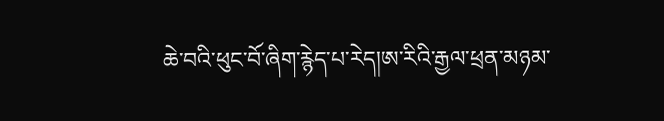ཆེ་བའི་ཕུང་བོ་ཞིག་རྙེད་པ་རེད།ཨ་རིའི་རྒྱལ་ཕྲན་མཉམ་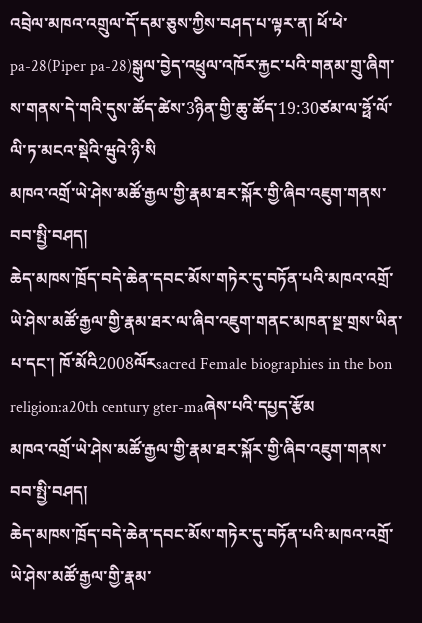འབྲེལ་མཁའ་འགྲུལ་དོ་དམ་ཅུས་ཀྱིས་བཤད་པ་ལྟར་ན། ཕོ་ཕེ་pa-28(Piper pa-28)སྒུལ་བྱེད་འཕྲུལ་འཁོར་རྐྱང་པའི་གནམ་གྲུ་ཞིག་ས་གནས་དེ་གའི་དུས་ཚོད་ཚེས་3ཉིན་གྱི་ཆུ་ཚོད་19:30ཙམ་ལ་ཧྥོ་ལོ་ལི་ཏ་མངའ་སྡེའི་ཝུའེ་ཉི་སི
མཁའ་འགྲོ་ཡེ་ཤེས་མཚོ་རྒྱལ་གྱི་རྣམ་ཐར་སྐོར་གྱི་ཞིབ་འཇུག་གནས་བབ་སྤྱི་བཤད།
ཆེད་མཁས་ཁྲོད་བདེ་ཆེན་དབང་མོས་གཏེར་དུ་བཏོན་པའི་མཁའ་འགྲོ་ཡེ་ཤེས་མཚོ་རྒྱལ་གྱི་རྣམ་ཐར་ལ་ཞིབ་འཇུག་གནང་མཁན་སྔ་གྲས་ཡིན་པ་དང་། ཁོ་མོའི2008ལོརsacred Female biographies in the bon religion:a20th century gter-maཞེས་པའི་དཔྱད་རྩོམ
མཁའ་འགྲོ་ཡེ་ཤེས་མཚོ་རྒྱལ་གྱི་རྣམ་ཐར་སྐོར་གྱི་ཞིབ་འཇུག་གནས་བབ་སྤྱི་བཤད།
ཆེད་མཁས་ཁྲོད་བདེ་ཆེན་དབང་མོས་གཏེར་དུ་བཏོན་པའི་མཁའ་འགྲོ་ཡེ་ཤེས་མཚོ་རྒྱལ་གྱི་རྣམ་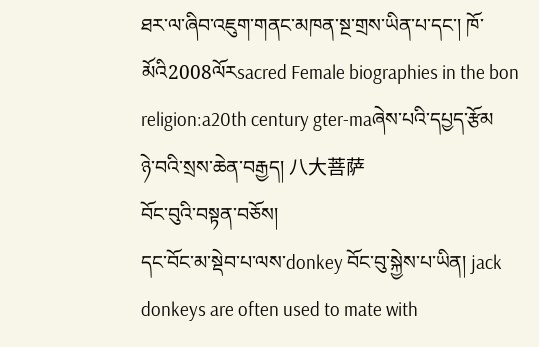ཐར་ལ་ཞིབ་འཇུག་གནང་མཁན་སྔ་གྲས་ཡིན་པ་དང་། ཁོ་མོའི2008ལོརsacred Female biographies in the bon religion:a20th century gter-maཞེས་པའི་དཔྱད་རྩོམ
ཉེ་བའི་སྲས་ཆེན་བརྒྱད། 八大菩萨
བོང་བུའི་བསྟན་བཅོས།
དང་བོང་མ་སྡེབ་པ་ལས་donkey བོང་བུ་སྐྱེས་པ་ཡིན། jack donkeys are often used to mate with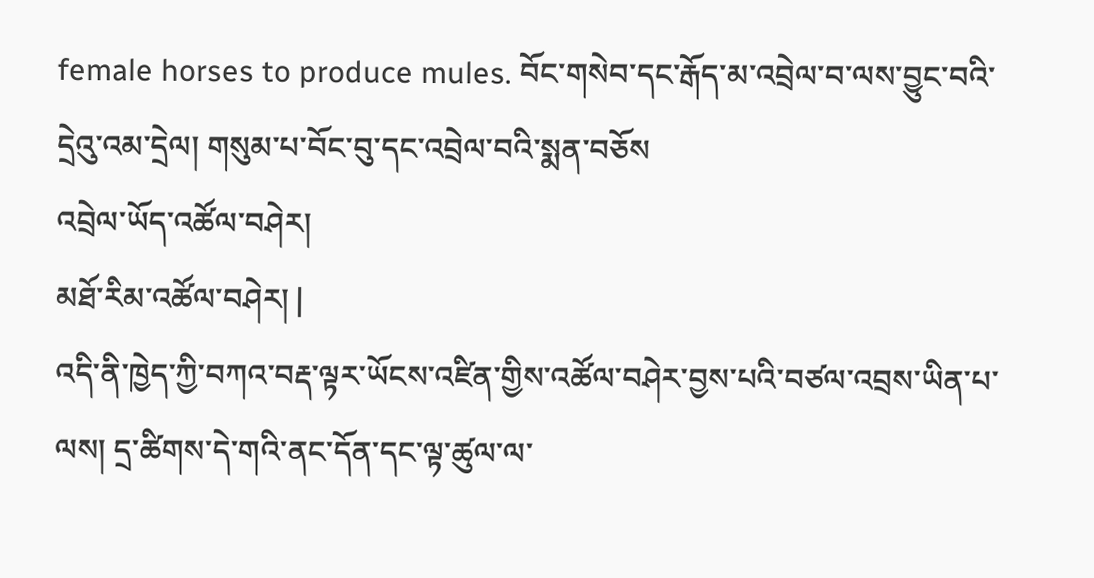female horses to produce mules. བོང་གསེབ་དང་རྒོད་མ་འབྲེལ་བ་ལས་བྱུང་བའི་དྲེའུ་འམ་དྲེལ། གསུམ་པ་བོང་བུ་དང་འབྲེལ་བའི་སྨན་བཅོས
འབྲེལ་ཡོད་འཚོལ་བཤེར།
མཐོ་རིམ་འཚོལ་བཤེར། |
འདི་ནི་ཁྱེད་ཀྱི་བཀའ་བརྡ་ལྟར་ཡོངས་འཛིན་གྱིས་འཚོལ་བཤེར་བྱས་པའི་བཙལ་འབྲས་ཡིན་པ་ལས། དྲ་ཚིགས་དེ་གའི་ནང་དོན་དང་ལྟ་ཚུལ་ལ་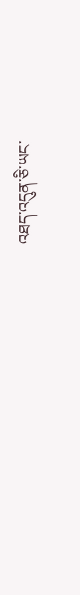འཐད་འདུན་ཅི་ཡང་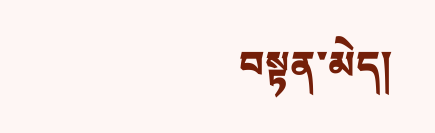བསྟན་མེད།